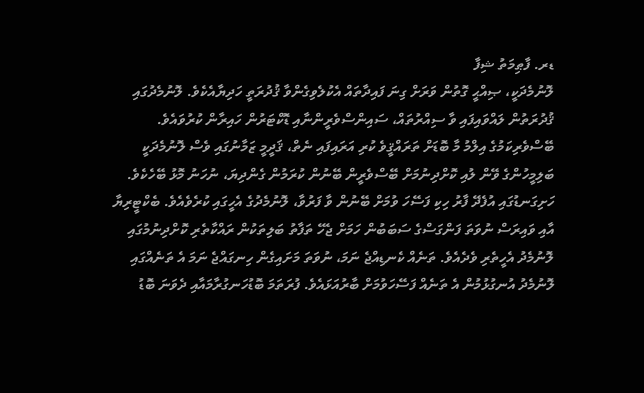ޑރ. ފާޠިމަތު ޝިފާ
ލޮނުމެދަކީ، ޞިއްޙީ ގޮތުން ވަރަށް ގިނަ ފައިދާތައް އެކުލެވިގެންވާ ޤުދުރަތީ ހަދިޔާއެކެވެ. ލޮނުމެދުގައި ޤުދުރަތުން ލައްވައިފައި ވާ ސިއްރުތައް، ސައިންސްވެރީންނާއި ޑޮކްޓަރުން ހައިރާން ކުރުވައެވެ. ބޭސްވެރިކަމުގެ އިލްމު މާ ބޮޑަށް ތަރައްޤީވެ ކުރި އަރައިފައި ނެތް، ޤަދީމީ ޒަމާނުގައި ވެސް ލޮނުމެދަކީ ބަލިމީހުންގެ ވޭން ލުއި ކޮށްދިނުމަށް ބޭސްވެރީން ބޭނުން ކުރަމުން ގެންދިޔަ، ނުހަނު މޮޅު ބޭހެކެވެ.
ހަށިގަނޑުގައި އުފެދޭ ފާރު ހިކި ފަސޭހަ ވުމަށް ބޭނުން ވާ ފަރުވާ، ލޮނުމެދުގެ އެހީގައި ކުރެވެއެވެ. ބެކްޓީރިޔާ އާއި ވައިރަސް ނުވަތަ ފަންގަސްގެ ސަބަބުން ހަމަށް ޖެހޭ ތަފާތު ބަލިތަކުން ރައްކާތެރި ކޮށްދިނުމުގައި ލޮނުމެދު އެހީތެރި ވެދެއެވެ. ތަނެއް ކެނޑިއްޖެ ނަމަ، ނުވަތަ މަށައިގެން ހިނގައްޖެ ނަމަ އެ ތަނެއްގައި ލޮނުމެދު އުނގުޅުމުން އެ ތަނެއް ފަސޭހަވުމަށް ބާރުއަޅައެވެ. ފުރަތަމަ ބޮޑުހަނގުރާމައާއި ދެވަނަ ބޮޑު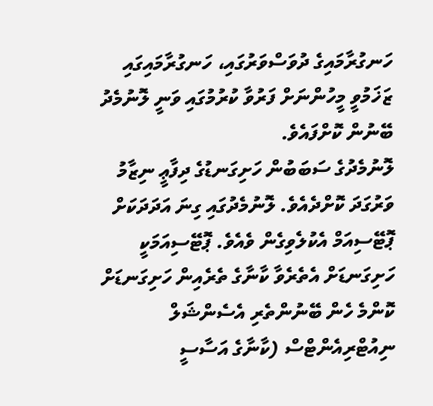ހަނގުރާމައިގެ ދުވަސްވަރުގައި، ހަނގުރާމައިގައި ޒަޚަމުވީ މީހުންނަށް ފަރުވާ ކުރުމުގައި ވަނީ ލޮނުމެދު  ބޭނުން ކޮށްފައެވެ.
ލޮނުމެދުގެ ސަބަބުން ހަށިގަނޑުގެ ދިފާޢީ ނިޒާމު ވަރުގަދަ ކޮށްދެއެވެ. ލޮނުމެދުގައި ގިނަ އަދަދަކަށް ޕޮޓޭސިއަމް އެކުލެވިގެން ވެއެވެ. ޕޮޓޭސިއަމަކީ ހަށިގަނޑަށް އެތެރެވާ ކާނާގެ ތެރެއިން ހަށިގަނޑަށް ކޮންމެ ހެން ބޭނުންތެރި އެސެންޝަލް ނިއުޓްރިއެންޓްސް (ކާނާގެ އަސާސީ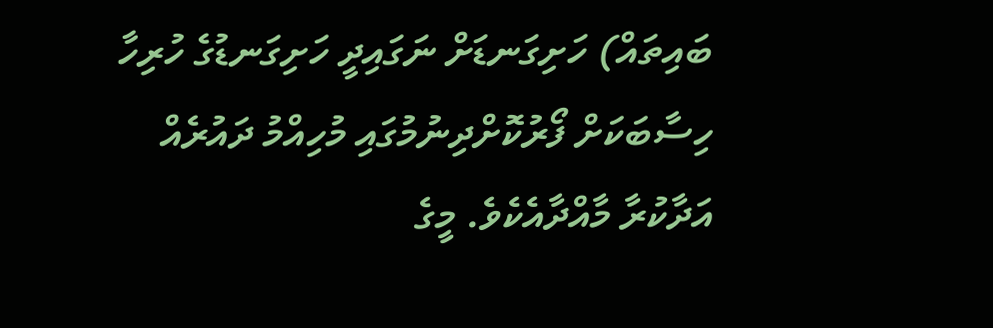ބައިތައް) ހަށިގަނޑަށް ނަގައިދީ ހަށިގަނޑުގެ ހުރިހާ ހިސާބަކަށް ފޯރުކޮށްދިނުމުގައި މުހިއްމު ދައުރެއް އަދާކުރާ މާއްދާއެކެވެ. މީގެ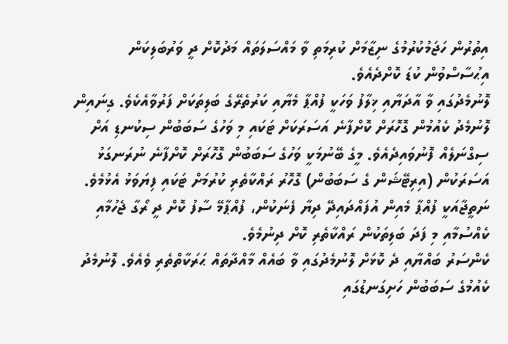އިތުރުން ހަޖަމުކުރުމުގެ ނިޒާމަށް ކުރިމަތި ވާ މައްސަލަތައް މަދުކޮށް ދީ ވަރުބަލިކަން އިޙުސާސްވުން ކުޑަ ކޮށްދެއެވެ.
ލޮނުމެދުގައި ވާ އާދަޔާއި ޚިލާފު ވަހަކީ ފުއްޕާ މެޔާއި ކަރުތެރޭގެ ބަލިތަކަށް ފަރުވާއެކެވެ. ގިނައިން ލޮނުމެދު ކެއުމުން ގޮހޮރަށް ކޮށްފާނެ އަސަރަކަށް ޓަކައި މި ވަހުގެ ސަބަބުން ސިކުނޑި އަށް ސިގްނަލެއް ފޮނުވައިދެއެވެ. މީގެ ބޭނުމަކީ ވަހުގެ ސަބަބުން ގޮހޮރަށް ކޮށްފާނެ ނުރަނގަޅު އަސަރަކުން (އިރިޓޭޝަން ގެ ސަބަބުން) ގޮހޮރު ރައްކާތެރި ކުރުމަށް ޓަކައި ފިޔަވަޅު އެޅުމެވެ. ނަތީޖާއަކީ ފުއްޕާ މެއިން އުފައްދައިދޭ ދިޔާ ފެނަކުން، ފުއްޕާމޭ ސާފު ކޮށް ދީ ރޯގާ ޖެހުމާއި ކެއްސުމާއި މި ފަދަ ބަލިތަކުން ރައްކާތެރި ކޮށް ދިނުމެވެ.
ކެންސަރު ބައްޔާއި ދެ ކޮޅަށް ލޮނުމެދުގައި ވާ ބައެއް މާއްދާތައް ޙަރަކާތްތެރި ވެއެވެ. ލޮނުމެދު ކެއުމުގެ ސަބަބުން ހަށިގަނޑުގައި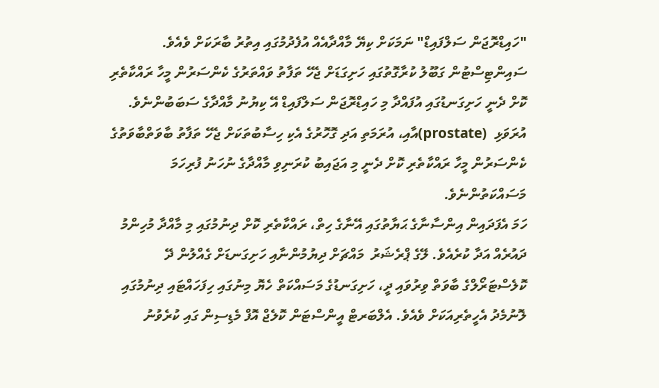"ހައިޑްރޮޖަން ސަލްފައިޑް" ނަމަކަށް ކިޔޭ މާއްދާއެއް އުފެދުމުގައި އިތުރު ބާރަކަށް ވެއެވެ. ސައިންޓިސްޓުން ގަބޫލު ކުރާގޮތުގައި ހަށިގަޑަށް ޖެހޭ ތަފާތު ވައްތަރުގެ ކެންސަރުން މީހާ ރައްކާތެރި ކޮށް ދެނީ ހަށިގަނޑުގައި އުފައްދާ މި ހައިޑްރޮޖަން ސަލްފައިޑް އޭ ކިޔުނު މާއްދާގެ ސަބަބުންނެވެ. އުރަވަޅި  (prostate)އާއި، އުރަމަތި އަދި ގޮހޮރުގެ އެކި ހިސާބުތަކަށް ޖެހޭ ތަފާތު ބާވަތްބާވަތުގެ ކެންސަރުން މީހާ ރައްކާތެރި ކޮށް ދެނީ މި އަޖައިބު ކުރަނިވި މާއްދާގެ ނުހަނު ފުރިހަމަ މަސައްކަތުންނެވެ.
ހަމަ އެފަދައިން އިންސާނާގެ ޙަޔާތުގައި އޭނާގެ ހިތް، ރައްކާތެރި ކޮށް ދިނުމުގައި މި މާއްދާ މުހިންމު ދައުރެއް އަދާ ކުރެއެވެ. ލޭގެ ޕްރެޝަރު  މައްޗަށް ދިޔުމުންނާއި ހަށިގަނޑަށް ގެއްލުން ދޭ ކޮލެސްޓަރޯލްގެ ބާވަތް ވިރުވައި ދީ، ހަށިގަނޑުގެ މަސައްކަތް ހެޔޮ މިނުގައި ހިފަހައްޓައި ދިނުމުގައި ލޮނުމެދު އެހީތެރިއަކަށް ވެއެވެ. އެލްބަރޓް އީންސްޓަން ކޮލެޖް އޮފް މެޑިސިން ގައި ކުރެވުނު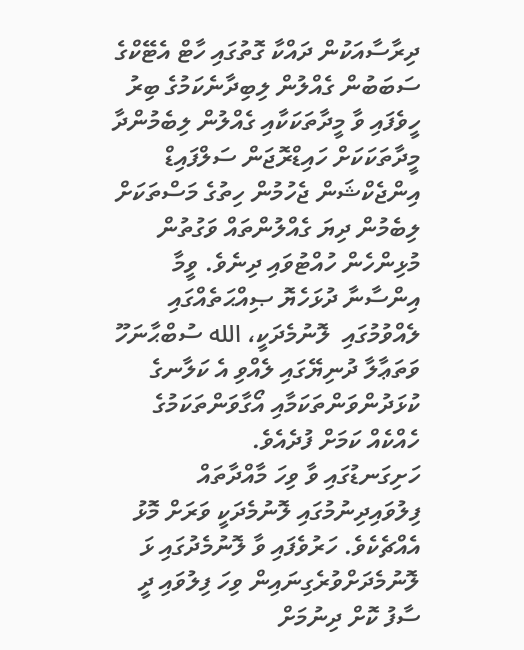ދިރާސާއަކުން ދައްކާ ގޮތުގައި ހާޓް އެޓޭކްގެ ސަބަބުން ގެއްލުން ލިބިދާނެކަމުގެ ބިރު ހީވެފައި ވާ މީދާތަކަކާއި ގެއްލުން ލިބެމުންދާ މީދާތަކަކަށް ހައިޑްރޮޖަން ސަލްފައިޑް އިންޖެކްޝަން ޖެހުމުން ހިތުގެ މަސްތަކަށް ލިބެމުން ދިޔަ ގެއްލުންތައް ވަގުތުން މުޅިންހެން ހުއްޓުވައި ދިނެވެ. ވީމާ އިންސާނާ ދުޅަހެޔޮ ޞިއްޙަތެއްގައި ލެއްވުމުގައި  ލޮނުމެދަކީ، الله ސުބްޙާނަހޫ ވަތަޢާލާ ދުނިޔޭގައި ލެއްވި އެ ކަލާނގެ ކުޅަދުންވަންތަކަމާއި އޯގާވަންތަކަމުގެ ހެއްކެއް ކަމަށް ފުދެއެވެ.
ހަށިގަނޑުގައި ވާ ވިހަ މާއްދާތައް ފިލުވައިދިނުމުގައި ލޮނުމެދަކީ ވަރަށް މޮޅު އެއްޗެކެވެ. ހަރުވެފައި ވާ ލޮނުމެދުގައި ޅަ ލޮނުމެދަށްވުރެގިނައިން ވިހަ ފިލުވައި ދީ ސާފު ކޮށް ދިނުމަށް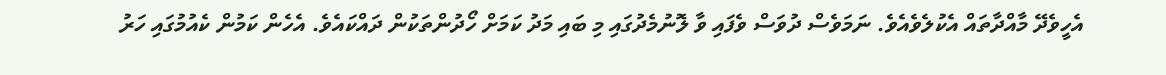އެހީވެދޭ މާއްދާތައް އެކުލެވެއެވެ. ނަމަވެސް ދުވަސް ވެފައި ވާ ލޮނުމެދުގައި މި ބައި މަދު ކަމަށް ހޯދުންތަކުން ދައްކައެވެ. އެހެން ކަމުން ކެއުމުގައި ހަރު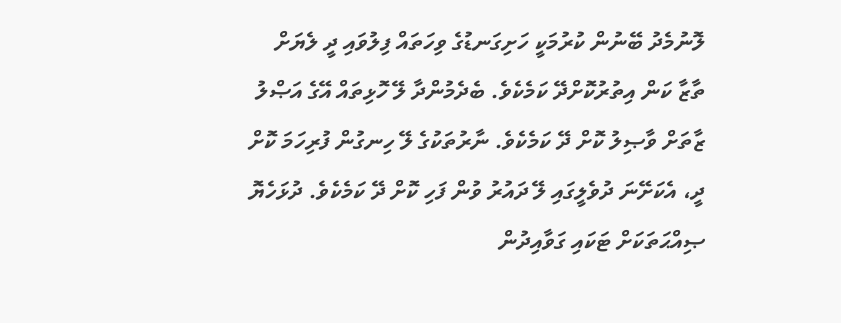ލޮނުމެދު ބޭނުން ކުރުމަކީ ހަށިގަނޑުގެ ވިހަތައް ފިލުވައި ދީ ލެޔަށް ތާޒާ ކަން އިތުރުކޮށްދޭ ކަމެކެވެ. ބެދެމުންދާ ލޭ ހޮޅިތައް އޭގެ އަޞްލު ޒާތަށް ވާޞިލު ކޮށް ދޭ ކަމެކެވެ. ނާރުތަކުގެ ލޭ ހިނގުން ފުރިހަމަ ކޮށް ދީ، އެކަށޭނަ ދުވެލީގައި ލޭ ދައުރު ވުން ފަހި ކޮށް ދޭ ކަމެކެވެ. ދުޅަހެޔޮ ޞިއްޙަތަކަށް ޓަކައި ގަވާއިދުން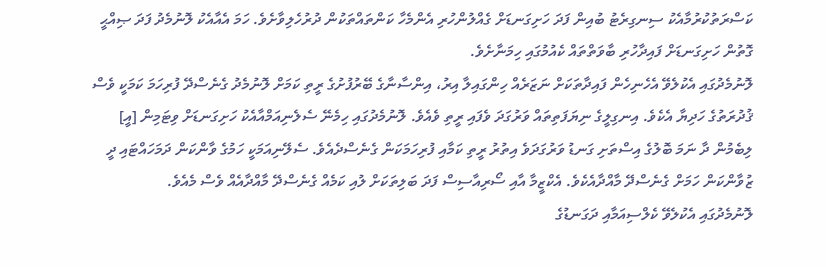ކަސްރަތުކުރުމާއެކު ސިނގިރެޓު ބުއިން ފަދަ ހަށިގަނޑަށް ގެއްލުންހުރި އެންމެހާ ކަންތައްތަކުން ދުރުހެލިވާށެވެ. ހަމަ އެއާއެކު ލޮނުމެދު ފަދަ ޞިއްޙީ ގޮތުން ހަށިގަނޑަށް ފައިދާހުރި ބާވަތްތައް ކެއުމުގައި ހިމަނާށެވެ.
ލޮނުމެދުގައި އެކުލެވޭ އެހެނިހެން ފައިދާތަކަށް ނަޒަރެއް ހިންގައިލާ އިރު، އިންސާނާގެ ބޭރުފުށުގެ ރީތި ކަމަށް ލޮނުމެދު ގެނެސްދޭ ފުރިހަމަ ކަމަކީ ވެސް ޤުދުރަތުގެ ހަދިޔާ އެކެވެ. އިނގިލީގެ ނިޔަފަތިތައް ވަރުގަދަ ވެފައި ރީތި ވެއެވެ. ލޮނުމެދުގައި ހިމެނޭ ސެލެނިއަމްއާއެކު ހަށިގަނޑަށް ވިޓަމިން [އީ] ލިބެމުން ދާ ނަމަ ބޮލުގެ އިސްތަށި ގަނޑު ވަރުގަދަވެ އިތުރު ރީތި ކަމާއި ފުރިހަމަކަން ގެނެސްދެއެވެ. ސެލޭނިއަމަކީ ހަމުގެ ވާންކަން ދަމަހައްޓައި ދީ ޒުވާންކަން ހަމަށް ގެނެސްދޭ މާއްދާއެކެވެ. އެކްޒީމާ އާއި ސޯރިއާސިސް ފަދަ ބަލިތަކަށް ލުއި ކަމެއް ގެނެސްދޭ މާއްދާއެއް ވެސް މެއެވެ.
ލޮނުމެދުގައި އެކުލެވޭ ކެލްސިއަމާއި ދަގަނޑުގެ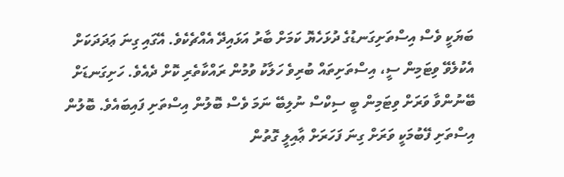ބަޔަކީ ވެސް އިސްތަށިގަނޑުގެ ދުޅަހެޔޮ ކަމަށް ބާރު އަޅައިދޭ އެއްޗެކެވެ. އޭގައި ގިނަ ޢަދަދަކަށް އެކުލެވޭ ވިޓަމިން ސީ، އިސްތަށިތައް ބުރިވެ ހަލާކު ވުމުން ރައްކާތެރި ކޮށް ދެއެވެ. ހަށިގަނޑަށް ބޭނުންވާ ވަރަށް ވިޓަމިން ބީ ސިކްސް ނުލިބޭ ނަމަ ވެސް ބޮލުން އިސްތަށި ފައިބައެވެ. ބޮލުން އިސްތަށި ފޭބުމަކީ ވަރަށް ގިނަ ފަހަރަށް ޢާއިލީ ގޮތުން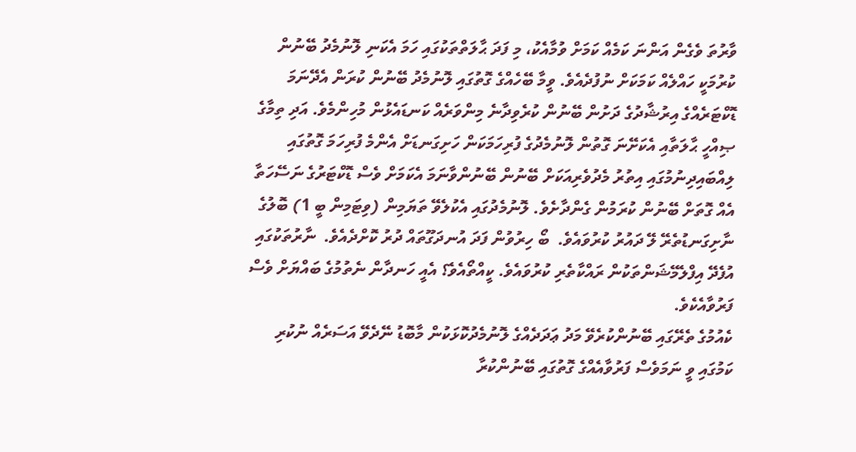ވާރުތަ ވެގެން އަންނަ ކަމެއް ކަމަށް ވުމާއެކު، މި ފަދަ ޙާލަތްތަކުގައި ހަމަ އެކަނި ލޮނުމެދު ބޭނުން ކުރުމަކީ ހައްލެއް ކަމަކަށް ނުފުދެއެވެ. ވީމާ ބޭހެއްގެ ގޮތުގައި ލޮނުމެދު ބޭނުން ކުރަން އެދޭނަމަ ޑޮކްޓަރެއްގެ އިރުޝާދުގެ ދަށުން ބޭނުން ކުރެވިދާނެ މިންވަރެއް ކަނޑައެޅުން މުހިންމެވެ. އަދި ތިމާގެ ޞިއްހީ ޙާލަތާއި އެކަށޭނަ ގޮތުން ލޮނުމެދުގެ ފުރިހަމަކަން ހަށިގަނޑަށް އެންމެ ފުރިހަމަ ގޮތުގައި ލިއްބައިދިނުމުގައި އިތުރު މެދުވެރިއަކަށް ބޭނުން ބޭނުންވާނަމަ އެކަމަށް ވެސް ޑޮކްޓަރުގެ ނަސޭހަތާ އެއް ގޮތަށް ބޭނުން ކުރަމުން ގެންދާށެވެ. ލޮނުމެދުގައި އެކުލެވޭ ތަޔަމިން (ވިޓަމިން ބީ 1) ބޮލުގެ ނާށިގަނޑުތެރޭ ލޭ ދައުރު ކުރުވައެވެ.  ބޯ ހިރުވުން ފަދަ އުނދަގޫތައް ދުރު ކޮށްދެއެވެ.  ނާރުތަކުގައި އުފެދޭ އިފްލެމޭޝަންތަކުން ރައްކާތެރި ކުރުވައެވެ. ކީއްތޯއެވެ؟ އެއީ ހަނދާން ނެތުމުގެ ބައްޔަށް ވެސް ފަރުވާއެކެވެ.
ކެއުމުގެ ތެރޭގައި ބޭނުންކުރެވޭ މަދު ޢަދަދެއްގެ ލޮނުމެދުކޮޅަކުން މާބޮޑު ނޭދެވޭ އަސަރެއް ނުކުރި ކަމުގައި ވީ ނަމަވެސް ފަރުވާއެއްގެ ގޮތުގައި ބޭނުންކުރާ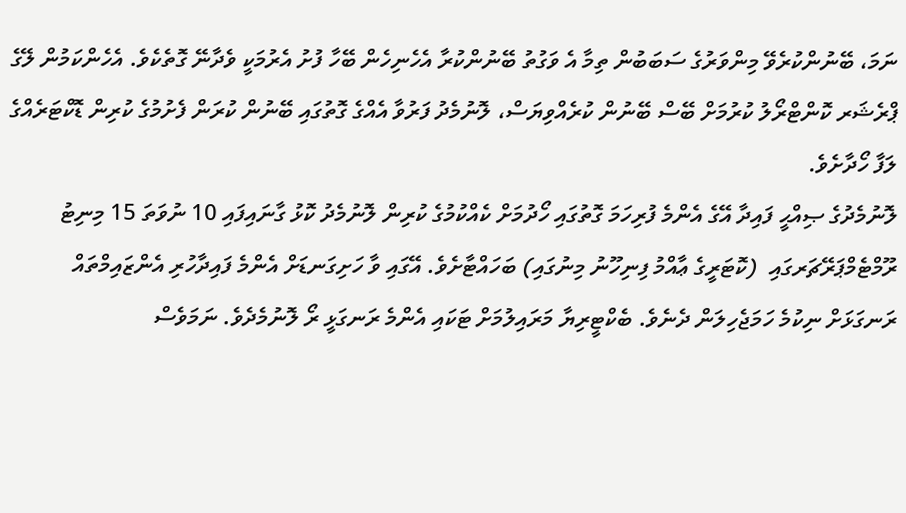ނަމަ، ބޭނުންކުރެވޭ މިންވަރުގެ ސަބަބުން ތިމާ އެ ވަގުތު ބޭނުންކުރާ އެހެނިހެން ބޭހާ ފުށު އެރުމަކީ ވެދާނޭ ގޮތެކެވެ. އެހެންކަމުން ލޭގެ ޕްރެޝަރ ކޮންޓްރޯލު ކުރުމަށް ބޭސް ބޭނުން ކުރެއްވިޔަސް، ލޮނުމެދު ފަރުވާ އެއްގެ ގޮތުގައި ބޭނުން ކުރަން ފެށުމުގެ ކުރިން ޑޮކްޓަރެއްގެ ލަފާ ހޯދާށެވެ.
ލޮނުމެދުގެ ޞިއްޙީ ފައިދާ އޭގެ އެންމެ ފުރިހަމަ ގޮތުގައި ހޯދުމަށް ކެއްކުމުގެ ކުރިން ލޮނުމެދު ކޮޅު ގާނައިފައި 10 ނުވަތަ 15 މިނިޓު ރޫމްޓެމްޕަރޭޗަރގައި  (ކޮޓަރީގެ ޢާއްމު ފިނިހޫނު މިނުގައި) ބަހައްޓާށެވެ. އޭގައި ވާ ހަށިގަނޑަށް އެންމެ ފައިދާހުރި އެންޒައިމްތައް ރަނގަޅަށް ނިކުމެ ހަމަޖެހިލަން ދެނެވެ. ބެކްޓީރިޔާ މަރައިލުމަށް ޓަކައި އެންމެ ރަނގަޅީ ރޯ ލޮނުމެދެވެ. ނަމަވެސް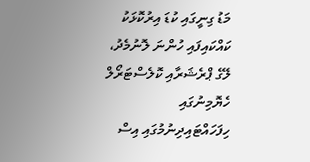މަޑު ގިނީގައި ކުޑަ އިރުކޮޅަކު ކައްކައިފައި ހުންނަ ލޮނުމެދު، ލޭގެ ޕްރެޝަރާއި ކޮލެސްޓަރޯލް ހެޔޮމިނުގައި ހިފަހައްޓައިދިނުމުގައި އިސް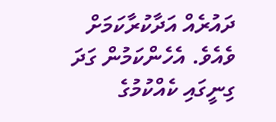ދައުރެއް އަދާކުރާކަމަށް ވެއެވެ. އެހެންކަމުން ގަދަ ގިނީގައި ކެއްކުމުގެ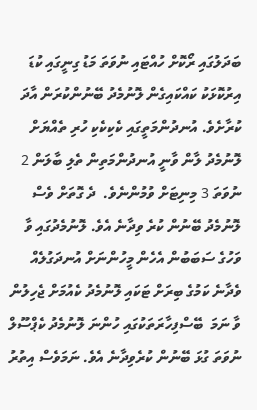ބަދަލުގައި ރޯކޮށް ހުއްޓައި ނުވަތަ މަޑު ގިނީގައި ކުޑަ އިރުކޮޅަކު ކައްކައިގެން ލޮނުމެދު ބޭނުންކުރަން އާދަ ކުރާށެވެ. އުނދުންމަތީގައި ކެކިކެކި ހުރި ތެއްޔަށް ލޮނުމެދު ލާން ވާނީ އުނދުންމަތިން ތެލި ބާލަން 2 ނުވަތަ 3 މިނިޓަށް ވުމުންނެވެ.  ދެ ގޮތަށް ވެސް ލޮނުމެދު ބޭނުން ކުރެ ވިދާނެ އެވެ. ލޮނުމެދުގައި ވާ ވަހުގެ ސަބަބުން އެހެން މީހުންނަށް އުނދަގުލެއް ވެދާނެ ކަމުގެ ބިރަށް ޓަކައި ލޮނުމެދު ކެއުމަށް ޖެހިލުން ވާ ނަމަ  ބޭސްފިހާރަތަކުގައި ހުންނަ ލޮނުމެދު ކެޕްސޫލް ނުވަތަ ގުޅަ ބޭނުން ކުރެވިދާނެ އެވެ. ނަމަވެސް އިތުރު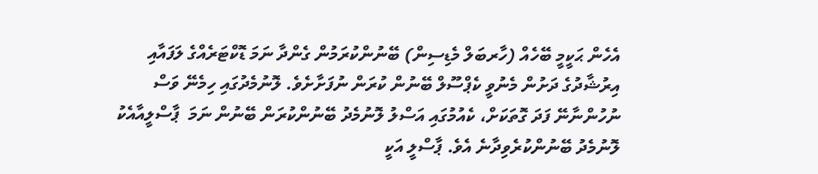އެހެން ޙަކީމީ ބޭހެއް (ހާރބަލް މެޑިސިން) ބޭނުންކުރަމުން ގެންދާ ނަމަ ޑޮކްޓަރެއްގެ ލަފައާއި އިރުޝާދުގެ ދަށުން މެނުވީ ކެޕްސޫލް ބޭނުން ކުރަން ނުފަށާށެވެ. ލޮނުމެދުގައި ހިމެނޭ ވަސް ނުހުންނާނޭ ފަދަ ގޮތަކަށް، ކެއުމުގައި އަސްލު ލޮނުމެދު ބޭނުންކުރަން ބޭނުން ނަމަ  ޕާސްލީއާއެކު ލޮނުމެދު ބޭނުންކުރެވިދާނެ އެވެ. ޕާސްލީ އަކީ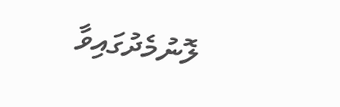ލޮނުމެދުގައިވާ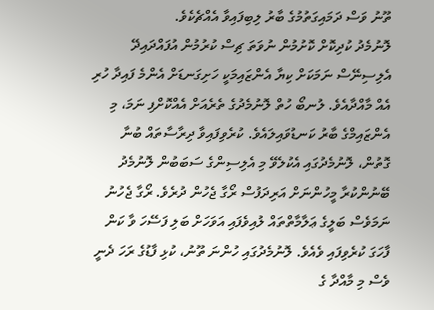ތޫނު ވަސް ދަމައިގަތުމުގެ ބާރު ލިބިފައިވާ އެއްޗެކެވެ.
ލޮނުމެދު ކުދިކޮށް ކޮށުމުން ނުވަތަ ޗިސް ކުރުމުން އުފައްދައިދޭ އެލިސިނޭސް ނަމަކަށް ކިޔާ އެންޒައިމަކީ ހަށިގަނޑަށް އެންމެ ފައިދާ ހުރި އެއް މާއްދާއެވެ. ލުނބޯ ހުތް ލޮނުމެދުގެ ތެރެއަށް އެއްކޮށްފި ނަމަ، މި އެންޒައިމްގެ ބާރު ކަނޑުވައިލައެވެ. ކުރެވިފައިވާ ދިރާސާތައް ބުނާ ގޮތުން، ލޮނުމެދުގައި އެކުލެވޭ މި އެލިސިންގެ ސަބަބުން ލޮނުމެދު ބޭނުންކުރާ މީހުންނަށް އަރިދަފުސް ރޯގާ ޖެހުން ދުރެވެ. ރޯގާ ޖެހުނު ނަމަވެސް ބަލީގެ ޢަލާމާތްތައް ލުއިވެފައި އަވަހަށް ބަލި ފަސޭހަ ވާ ކަން ފާހަގަ ކުރެވިފައި ވެއެވެ. ލޮނުމެދުގައި ހުންނަ ތޫނު، ކުޅި ފާޑުގެ ރަހަ ދެނީ ވެސް މި މާއްދާ ގެ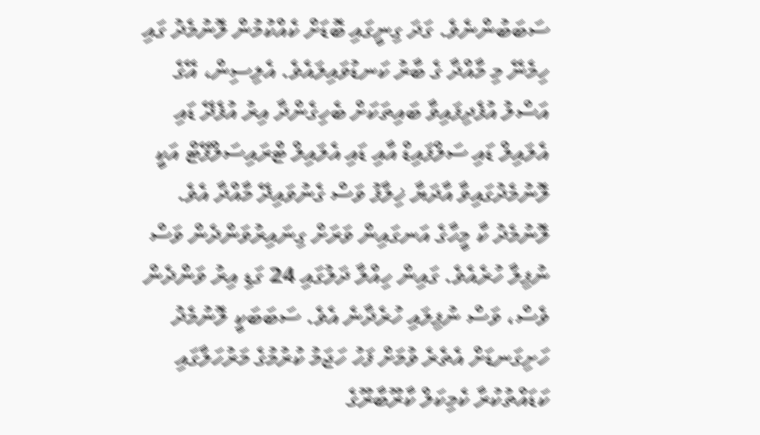ސަބަބުންނެވެ. ގަދަ ގިނީގައި ބޮޑަށް ކެއްކުމުން ލޮނުމެދު ގައި ހިމެނޭ މި މާއްދާ ގެ ބާރު ކަނޑުވައިލައެވެ. އެލިސިން، އޭގެ އަސްލު އުފެދިފައިވާ ބައިތަކަށް ބެހިގެންދާ އިރު އުފެދޭ ޑައި އެލައިލް ޑައި ސަލްފައިޑް އާއި ޑައި އެލައިލް ޓްރައިސަލްފޭޓް އަކީ ލޮނުމެދުގައިވާ އާދަޔާ ޚިލާފު ވަސް ގެނުވައިދޭ މާއްދާ އެވެ. ލޮނުމެދު ކާ މީހާގެ އަނގައިން ވަރަށް ގިނައިރުވަންދެން ވަސް ނުފިލާ ހުރެއެވެ. ގައިން ހިއްލާ ދަލުގައި 24 ގަޑި އިރު ވަންދެން ވެސް، ވަސް ނުފިލައި ހުރެދާނެ އެވެ. ސަބަބަކީ ލޮނުމެދު ހަށިގަނޑަށް އެތެރެ ވުމަށް ފަހު ހަޖަމު ކުރުމުގެ މަރުހަލާގައި ކަޑައްތުކުރާ ކެމިކަލް ކާރޫބާރޫގެ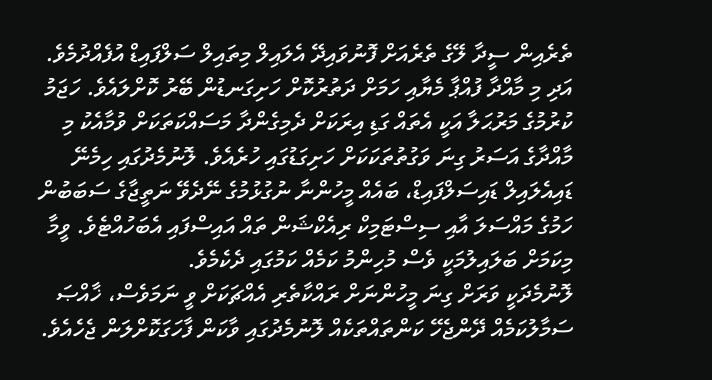ތެރެއިން ސީދާ ލޭގެ ތެރެއަށް ފޮނުވައިދޭ އެލައިލް މިތައިލް ސަލްފައިޑް އުފެއްދުމެވެ. އަދި މި މާއްދާ ފުއްޕާ މެޔާއި ހަމަށް ދަތުރުކޮށް ހަށިގަނޑުން ބޭރު ކޮށްލައެވެ. ހަޖަމު ކުރުމުގެ މަރުޙަލާ އަކީ އެތައް ގަޑި އިރަކަށް ދެމިގެންދާ މަސައްކަތަކަށް ވުމާއެކު މި މާއްދާގެ އަސަރު ގިނަ ވަގުތުތަކަކަށް ހަށިގަޑުގައި ހުރެއެވެ. ލޮނުމެދުގައި ހިމެނޭ ޑައިއެލައިލް ޑައިސަލްފައިޑް، ބައެއް މީހުންނާ ނުގުޅުމުގެ ނޭދެވޭ ނަތީޖާގެ ސަބަބުން ހަމުގެ މައްސަލަ އާއި ސިސްޓަމިކް ރިއެކްޝަން ތައް އައިސްފައި އެބަހުއްޓެވެ. ވީމާ މިކަމަށް ބަލައިލުމަކީ ވެސް މުހިންމު ކަމެއް ކަމުގައި ދެކެމެވެ.
ލޮނުމެދަކީ ވަރަށް ގިނަ މީހުންނަށް ރައްކާތެރި އެއްޗަކަށް ވީ ނަމަވެސް، ޚާއްޞަ ސަމާލުކަމެއް ދޭންޖެހޭ ކަންތައްތަކެއް ލޮނުމެދުގައި ވާކަން ފާހަގަކޮށްލަން ޖެހެއެވެ.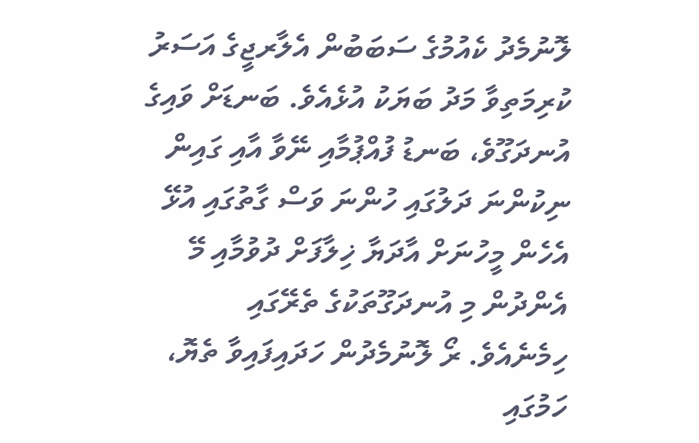ލޮނުމެދު ކެއުމުގެ ސަބަބުން އެލާރޖީގެ އަސަރު ކުރިމަތިވާ މަދު ބަޔަކު އުޅެއެވެ. ބަނޑަށް ވައިގެ އުނދަގޫވެ، ބަނޑު ފުއްޕުމާއި ނޭވާ އާއި ގައިން ނިކުންނަ ދަލުގައި ހުންނަ ވަސް ގާތުގައި އުޅޭ އެހެން މީހުނަށް އާދަޔާ ޚިލާފަށް ދުވުމާއި މޭ އެންދުން މި އުނދަގޫތަކުގެ ތެރޭގައި ހިމެނެއެވެ. ރޯ ލޮނުމެދުން ހަދައިފައިވާ ތެޔޮ، ހަމުގައި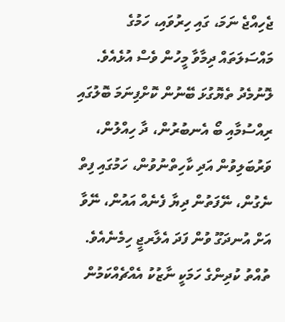ޖެހިއްޖެ ނަމަ، ގައި ހިރުވައި، ހަމުގެ މައްސަލަތައް ދިމާވާ މީހުން ވެސް އުޅެއެވެ. ލޮނުމެދު ތެޔޮގުޅަ ބޭނުން ކޮށްފިނަމަ ބޮލުގައި ރިއްސުމާއި ބޯ އެނބުރުން، ދާ ހިއްލުން، ވަރުބަލިވުން އަދި ކާހިތްނުވުން، ހަމުގައި ފިތް ނެގުން، ނޭފަތުން ދިޔާ ފެނެއް އައުން، ނޭވާ އަށް އުނދަގޫ ވުން ފަދަ އެލާރޖީ ހިމެނެއެވެ. ތުއްތު ކުދިންގެ ހަމަކީ ނާޒުކު އެއްޗެއްކަމުން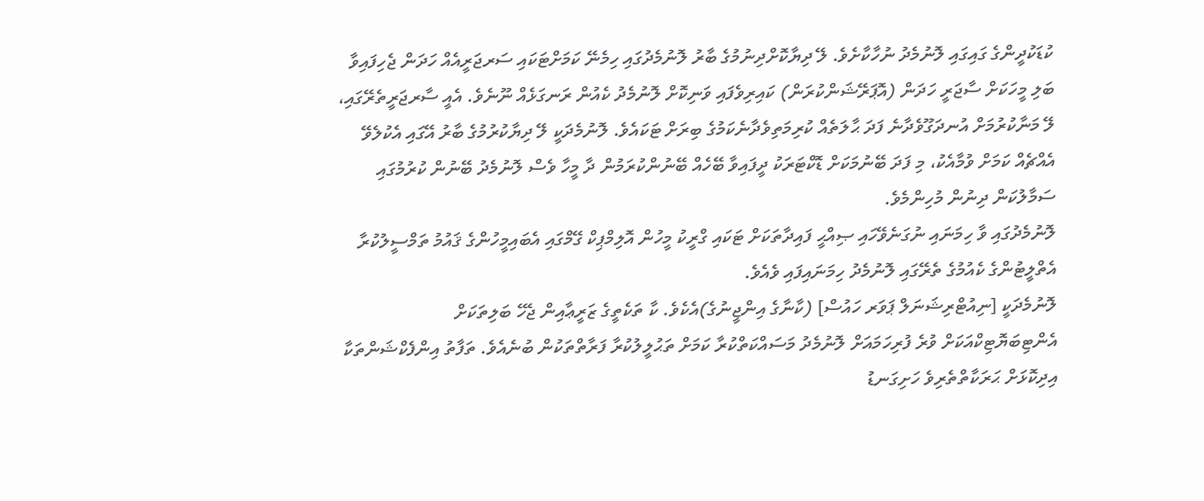ކުޑަކުދީންގެ ގައިގައި ލޮނުމެދު ނުހާކާށެވެ. ލޭ ދިޔާކޮށްދިނުމުގެ ބާރު ލޮނުމެދުގައި ހިމެނޭ ކަމަށްޓަކައި ސަރޖަރީއެއް ހަދަން ޖެހިފައިވާ ބަލި މީހަކަށް ސާޖަރީ ހަދަން (އޮޕަރޭޝަންކުރަން) ކައިރިވެފައި ވަނިކޮށް ލޮނުމެދު ކެއުން ރަނގަޅެއް ނޫނެވެ. އެއީ ސާރޖަރީތެރޭގައި، ލޭ މަނާކުރުމަށް އުނދަގޫވެދާނެ ފަދަ ޙާލަތެއް ކުރިމަތިވެދާނެކަމުގެ ބިރަށް ޓަކައެވެ. ލޮނުމެދަކީ ލޭ ދިޔާކުރުމުގެ ބާރު އޭގައި އެކުލެވޭ އެއްޗެއް ކަމަށް ވުމާއެކު، މި ފަދަ ބޭނުމަކަށް ޑޮކްޓަރަކު ދީފައިވާ ބޭހެއް ބޭނުންކުރަމުން ދާ މީހާ ވެސް ލޮނުމެދު ބޭނުން ކުރުމުގައި ސަމާލުކަން ދިނުން މުހިންމެވެ.
ލޮނުމެދުގައި ވާ ހިމަނައި ނުގަނެވޭހައި ޞިއްޙީ ފައިދާތަކަށް ޓަކައި ގްރީކު މީހުން އޮލިމްޕިކް ގޭމްގައި އެބައިމީހުންގެ ޤައުމު ތަމްސީލުކުރާ އެތްލީޓުންގެ ކެއުމުގެ ތެރޭގައި ލޮނުމެދު ހިމަނައިފައި ވެއެވެ.
ލޮނުމެދަކީ [ނިއުޓްރިޝަނަލް ޕަވަރ ހައުސް] (ކާނާގެ އިންޖީނުގެ)އެކެވެ. ކާ ތަކެތީގެ ޒަރީޢާއިން ޖެހޭ ބަލިތަކަށް އެންޓިބަޔޮޓިކްއަކަށް ވުރެ ފުރިހަމައަށް ލޮނުމެދު މަސައްކަތްކުރާ ކަމަށް ތަޙުލީލުކުރާ ފަރާތްތަކުން ބުނެއެވެ. ތަފާތު އިންފެކްޝަންތަކާ އިދިކޮޅަށް ޙަރަކާތްތެރިވެ ހަށިގަނޑު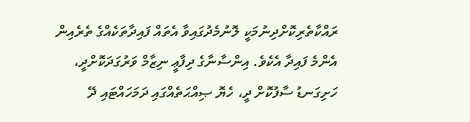ރައްކާތެރިކޮށްދިނުމަކީ ލޮނުމެދުގައިވާ އެތައް ފައިދާތަކެއްގެ ތެރެއިން އެންމެ ފައިދާ އެކެވެ. އިންސާނާގެ ދިފާޢީ ނިޒާމް ވަރުގަދަކޮށްދީ، ހަށިގަނޑު ސާފުކޮށް ދީ، ހެޔޮ ޞިއްޙަތެއްގައި ދަމަހައްޓައި ދޭ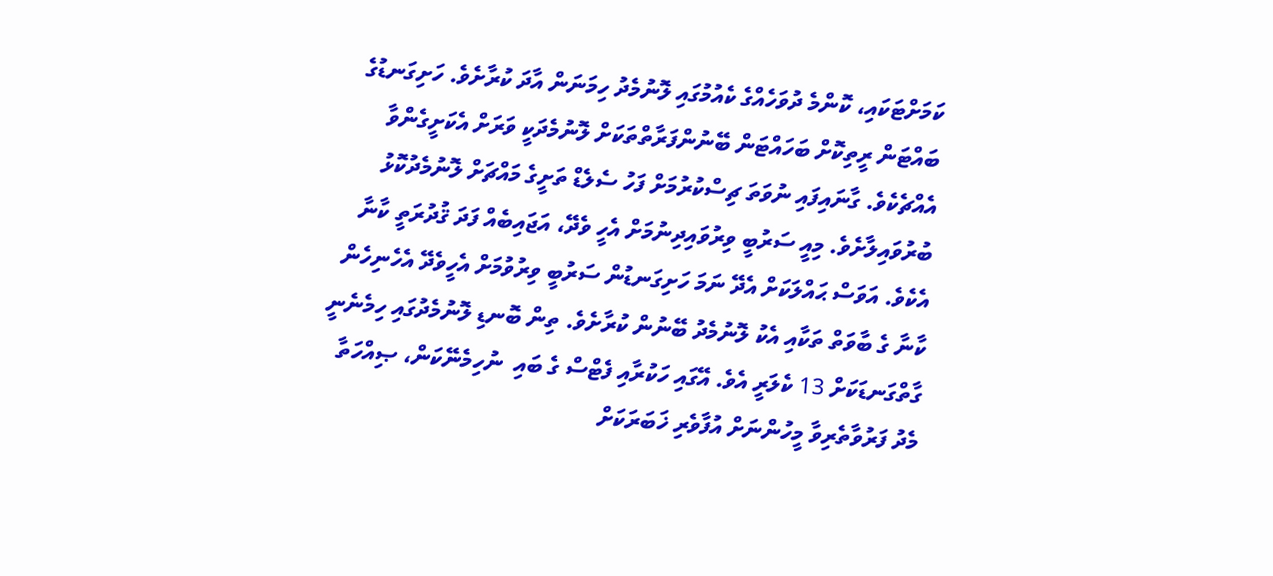ކަމަށްޓަކައި، ކޮންމެ ދުވަހެއްގެ ކެއުމުގައި ލޮނުމެދު ހިމަނަން އާދަ ކުރާށެވެ. ހަށިގަނޑުގެ ބައްޓަން ރީތިކޮށް ބަހައްޓަން ބޭނުންފަރާތްތަކަށް ލޮނުމެދަކީ ވަރަށް އެކަށީގެންވާ އެއްޗެކެވެ. ގާނައިފައި ނުވަތަ ޗިސްކުރުމަށް ފަހު ސެލެޑް ތަށީގެ މައްޗަށް ލޮނުމެދުކޮޅު ބުރުވައިލާށެވެ. މިއީ ސަރުބީ ވިރުވައިދިނުމަށް އެހީ ވެދޭ، އަޖައިބެއް ފަދަ ޤުދުރަތީ ކާނާ އެކެވެ. އަވަސް ޙައްލަކަށް އެދޭ ނަމަ ހަށިގަނޑުން ސަރުބީ ވިރުވުމަށް އެހީވެދޭ އެހެނިހެން ކާނާ ގެ ބާވަތް ތަކާއި އެކު ލޮނުމެދު ބޭނުން ކުރާށެވެ. ތިން ބޮނޑި ލޮނުމެދުގައި ހިމެނެނީ ގާތްގަނޑަކަށް 13 ކެލަރީ އެވެ. އޭގައި ހަކުރާއި ފެޓްސް ގެ ބައި  ނުހިމެނޭކަން، ޞިއްހަތާ މެދު ފަރުވާތެރިވާ މީހުންނަށް އުފާވެރި ޚަބަރަކަށް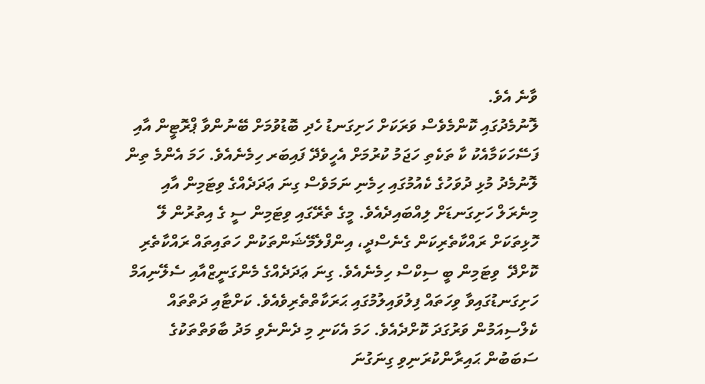ވާނެ އެވެ.
ލޮނުމެދުގައި ކޮންމެވެސް ވަރަކަށް ހަށިގަނޑު ހެދި ބޮޑުވުމަށް ބޭނުންވާ ޕްރޮޓީން އާއި ފަސޭހަކަމާއެކު ކާ ތަކެތި ހަޖަމު ކުރުމަށް އެހީވެދޭ ފައިބަރ ހިމެނެއެވެ. ހަމަ އެންމެ ތިން ލޮނުމެދު މުޅި ދުވަހުގެ ކެއުމުގައި ހިމެނި ނަމަވެސް ގިނަ ޢަދަދެއްގެ ވިޓަމިން އާއި މިނެރަލް ހަށިގަނޑަށް ލިއްބައިދެއެވެ. މީގެ ތެރޭގައި ވިޓަމިން ސީ ގެ އިތުރުން ލޭ ހޮޅިތަކަށް ރައްކާތެރިކަން ގެނެސްދީ، އިންފްލެމޭޝަންތަކުން ހަތައިތައް ރައްކާތެރި ކޮށްދޭ  ވިޓަމިން ބީ ސިކްސް ހިމެނެއެވެ. ގިނަ ޢަދަދެއްގެ މެންގަނީޒްއާއި ސެލޭނިއަމް ހަށިގަނޑުގައިވާ ވިހަތައް ފިލުވައިލުމުގައި ޙަރަކާތްތެރިވެއެވެ. ކަށްޓާއި ދަތްތައް ކެލްސިއަމުން ވަރުގަދަ ކޮށްދެއެވެ. ހަމަ އެކަނި މި ދެންނެވި މަދު ބާވަތްތަކުގެ ސަބަބުން ޙައިރާންކުރަނިވި ގިނަގުނަ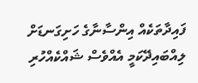ފައިދާތަކެއް އިންސާނާގެ ހަށިގަނޑަށް ލިއްބައިދޭކަމީ އެއްވެސް ޝައްކެއްހުރި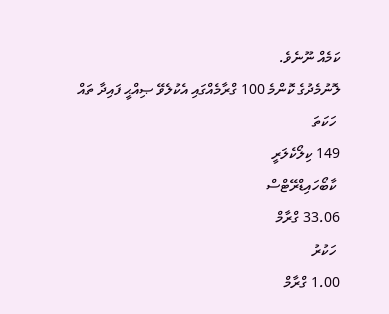ކަމެއް ނޫނެވެ.
ލޮނުމެދުގެ ކޮންމެ 100 ގްރާމެއްގައި އެކުލެވޭ ޞިއްޙީ ފައިދާ ތައް
 ހަކަތަ
149 ކިލޯކެލަރީ
 ކާބޯހައިޑްރޭޓްސް
33.06 ގްރާމް
 ހަކުރު
1.00 ގްރާމް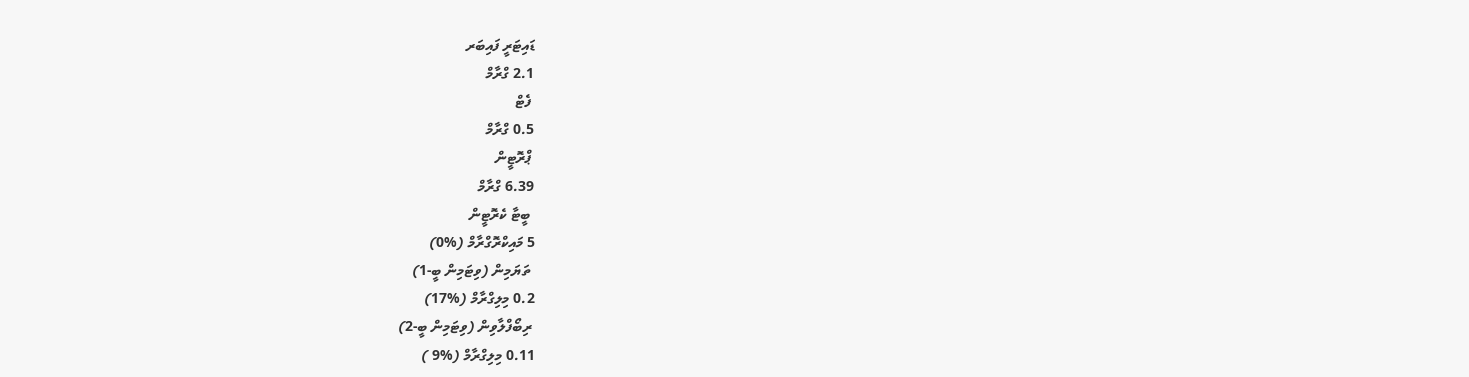ޑައިޓަރީ ފައިބަރ
2.1 ގްރާމް
 ފެޓް
0.5 ގްރާމް
 ޕްރޮޓީން
6.39 ގްރާމް
 ބީޓާ ކެރޮޓީން
5 މައިކްރޮގްރާމް (%0)
 ތަޔަމިން (ވިޓަމިން ބީ-1)
0.2 މިލިގްރާމް (%17)
 ރިބޯފްލާވިން (ވިޓަމިން ބީ-2)
0.11 މިލިގްރާމް (%9 )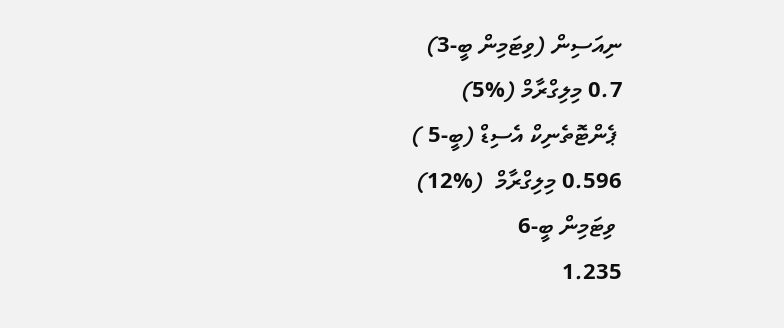ނިއަސިން (ވިޓަމިން ބީ-3)
0.7 މިލިގްރާމް (%5)
 ޕެންޓޮތެނިކް އެސިޑް (ބީ-5 )
0.596 މިލިގްރާމް  (%12)
 ވިޓަމިން ބީ-6
1.235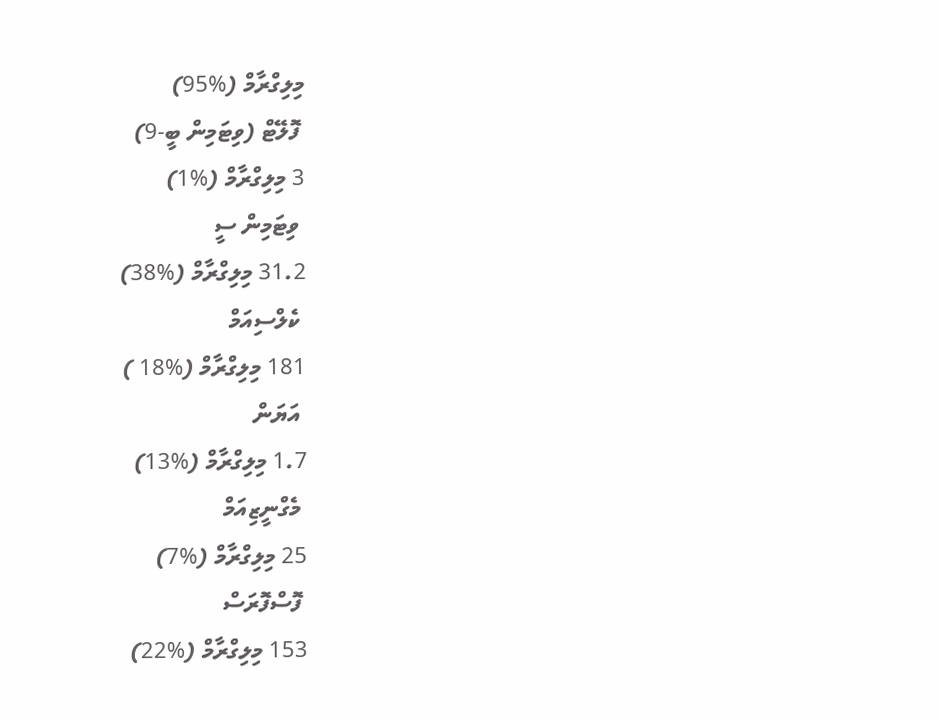މިލިގްރާމް (%95)
 ފޮލޭޓް (ވިޓަމިން ބީ-9)
3 މިލިގްރާމް (%1)
 ވިޓަމިން ސީ
31.2 މިލިގްރާމް (%38)
 ކެލްސިއަމް
181 މިލިގްރާމް (%18 )
 އަޔަން
1.7 މިލިގްރާމް (%13)
 މެގްނީޒިއަމް
25 މިލިގްރާމް (%7)
 ފޮސްފޮރަސް
153 މިލިގްރާމް (%22)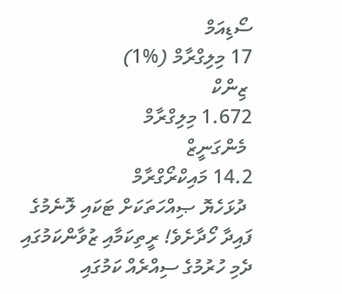ސޯޑިއަމް
17 މިލިގްރާމް (%1)
 ޒިންކް
1.672 މިލިގްރާމް
 މެންގަނީޒް
14.2 މައިކްރޯގްރާމް
 ދުޅަހެޔޮ ޞިއްހަތަކަށް ޓަކައި ލޮނެމުގެ ފައިދާ ހޯދާށެވެ! ރީތިކަމާއި ޒުވާންކަމުގައި ދެމި ހުރުމުގެ ސިއްރެއް ކަމުގައި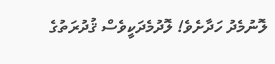ލޮނުމެދު ހަދާށެވެ! ލޮދުމެދަކީވެސް ޤުދުރަތުގެ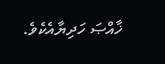ޚާއްޞަ ހަދިޔާއެކެވެ.